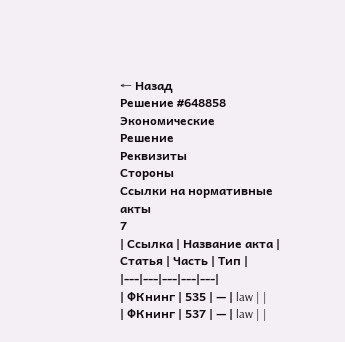← Назад
Решение #648858 Экономические
Решение
Реквизиты
Стороны
Ссылки на нормативные акты
7
| Ссылка | Название акта | Статья | Часть | Тип |
|---|---|---|---|---|
| ФКнинг | 535 | — | law | |
| ФКнинг | 537 | — | law | |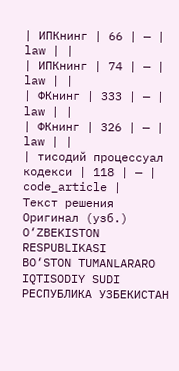| ИПКнинг | 66 | — | law | |
| ИПКнинг | 74 | — | law | |
| ФКнинг | 333 | — | law | |
| ФКнинг | 326 | — | law | |
| тисодий процессуал кодекси | 118 | — | code_article |
Текст решения
Оригинал (узб.)
O‘ZBEKISTON RESPUBLIKASI
BO‘STON TUMANLARARO
IQTISODIY SUDI
РЕСПУБЛИКА УЗБЕКИСТАН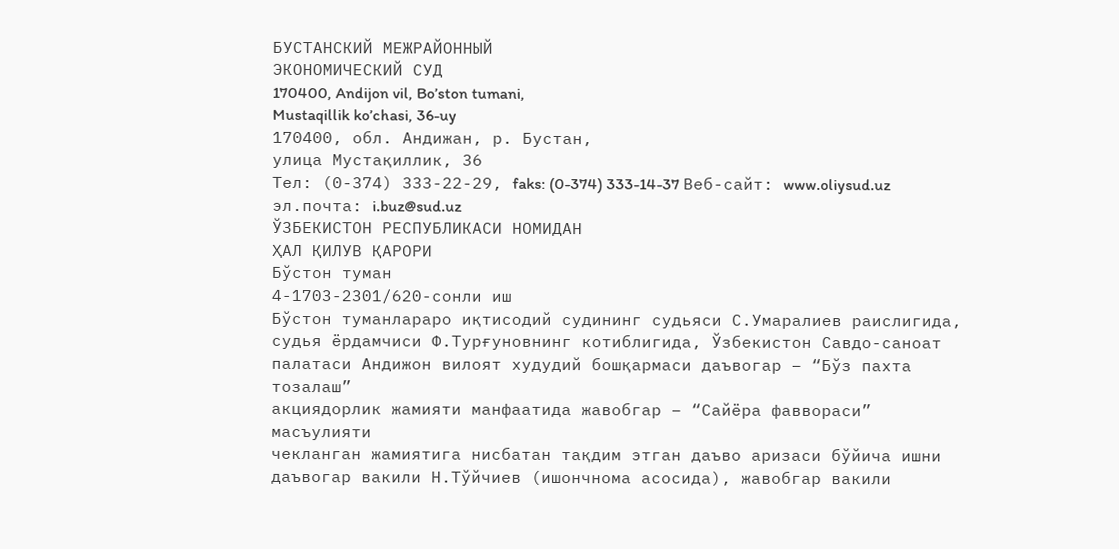БУСТАНСКИЙ МЕЖРАЙОННЫЙ
ЭКОНОМИЧЕСКИЙ СУД
170400, Andijon vil, Bo’ston tumani,
Mustaqillik ko’chasi, 36-uy
170400, обл. Андижан, р. Бустан,
улица Мустақиллик, 36
Тел: (0-374) 333-22-29, faks: (0-374) 333-14-37 Веб-сайт: www.oliysud.uz эл.почта: i.buz@sud.uz
ЎЗБЕКИСТОН РЕСПУБЛИКАСИ НОМИДАН
ҲАЛ ҚИЛУВ ҚАРОРИ
Бўстон туман
4-1703-2301/620-сонли иш
Бўстон туманлараро иқтисодий судининг судьяси С.Умаралиев раислигида,
судья ёрдамчиси Ф.Турғуновнинг котиблигида, Ўзбекистон Савдо-саноат
палатаси Андижон вилоят худудий бошқармаси даъвогар – “Бўз пахта тозалаш”
акциядорлик жамияти манфаатида жавобгар – “Сайёра фаввораси” масъулияти
чекланган жамиятига нисбатан тақдим этган даъво аризаси бўйича ишни
даъвогар вакили Н.Тўйчиев (ишончнома асосида), жавобгар вакили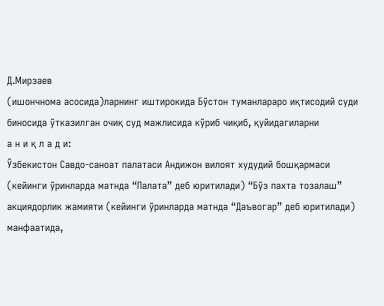Д.Мирзаев
(ишончнома асосида)ларнинг иштирокида Бўстон туманлараро иқтисодий суди
биносида ўтказилган очиқ суд мажлисида кўриб чиқиб, қуйидагиларни
а н и қ л а д и:
Ўзбекистон Савдо-саноат палатаси Андижон вилоят худудий бошқармаси
(кейинги ўринларда матнда “Палата” деб юритилади) “Бўз пахта тозалаш”
акциядорлик жамияти (кейинги ўринларда матнда “Даъвогар” деб юритилади)
манфаатида,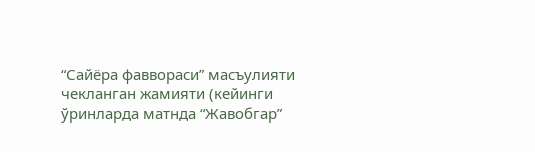“Сайёра фаввораси” масъулияти чекланган жамияти (кейинги
ўринларда матнда “Жавобгар”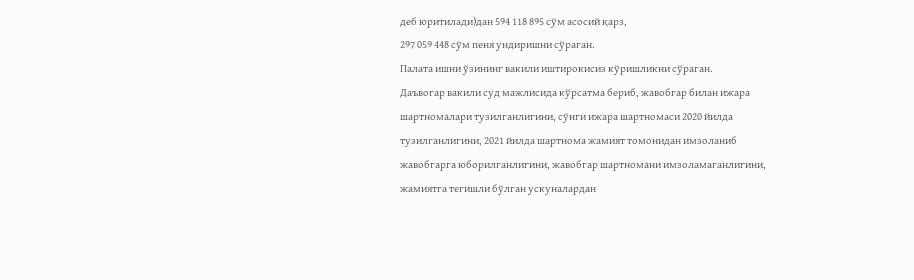деб юритилади)дан 594 118 895 сўм асосий қарз,
297 059 448 сўм пеня ундиришни сўраган.
Палата ишни ўзининг вакили иштирокисиз кўришликни сўраган.
Даъвогар вакили суд мажлисида кўрсатма бериб, жавобгар билан ижара
шартномалари тузилганлигини, сўнги ижара шартномаси 2020 йилда
тузилганлигини, 2021 йилда шартнома жамият томонидан имзоланиб
жавобгарга юборилганлигини, жавобгар шартномани имзоламаганлигини,
жамиятга тегишли бўлган ускуналардан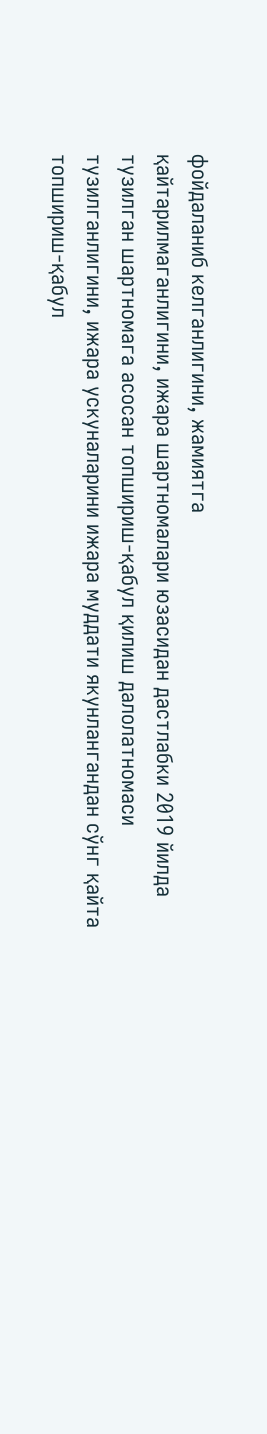фойдаланиб келганлигини, жамиятга
қайтарилмаганлигини, ижара шартномалари юзасидан дастлабки 2019 йилда
тузилган шартномага асосан топшириш-қабул қилиш далолатномаси
тузилганлигини, ижара ускуналарини ижара муддати якунлангандан сўнг қайта
топшириш-қабул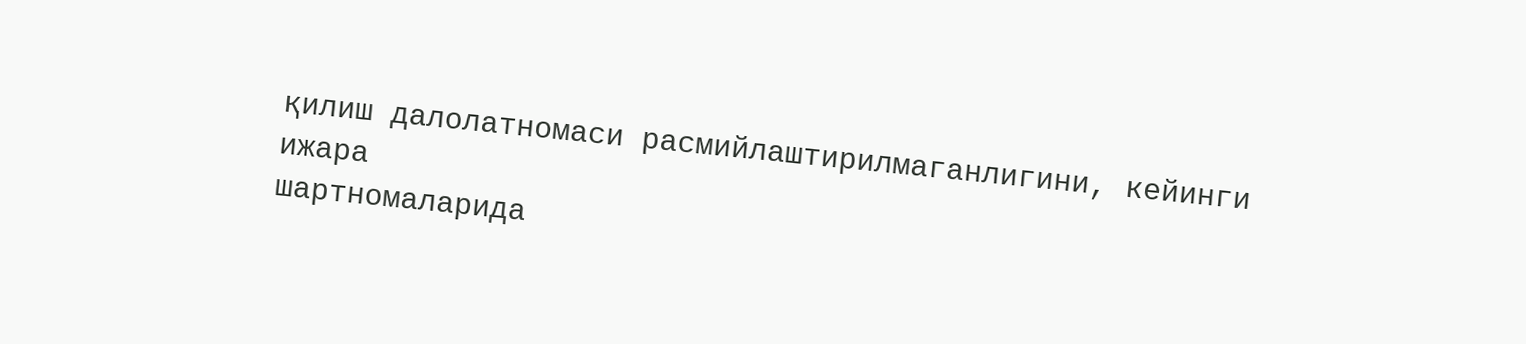қилиш далолатномаси расмийлаштирилмаганлигини, кейинги
ижара
шартномаларида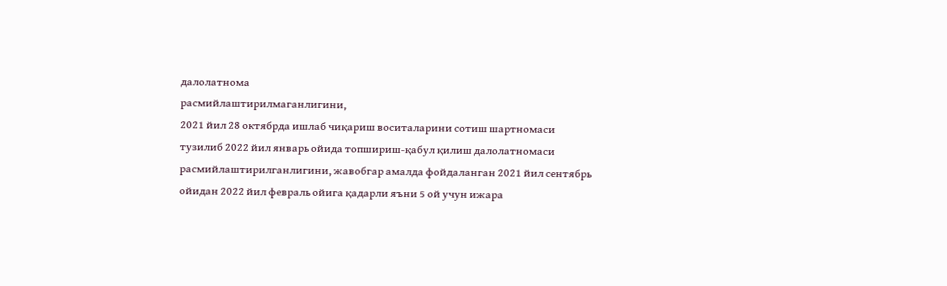далолатнома
расмийлаштирилмаганлигини,
2021 йил 28 октябрда ишлаб чиқариш воситаларини сотиш шартномаси
тузилиб 2022 йил январь ойида топшириш-қабул қилиш далолатномаси
расмийлаштирилганлигини, жавобгар амалда фойдаланган 2021 йил сентябрь
ойидан 2022 йил февраль ойига қадарли яъни 5 ой учун ижара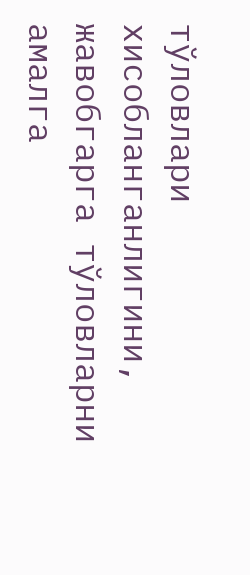тўловлари
хисобланганлигини, жавобгарга тўловларни амалга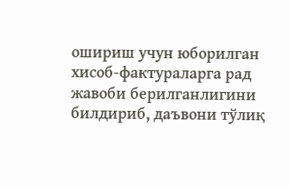ошириш учун юборилган
хисоб-фактураларга рад жавоби берилганлигини билдириб, даъвони тўлиқ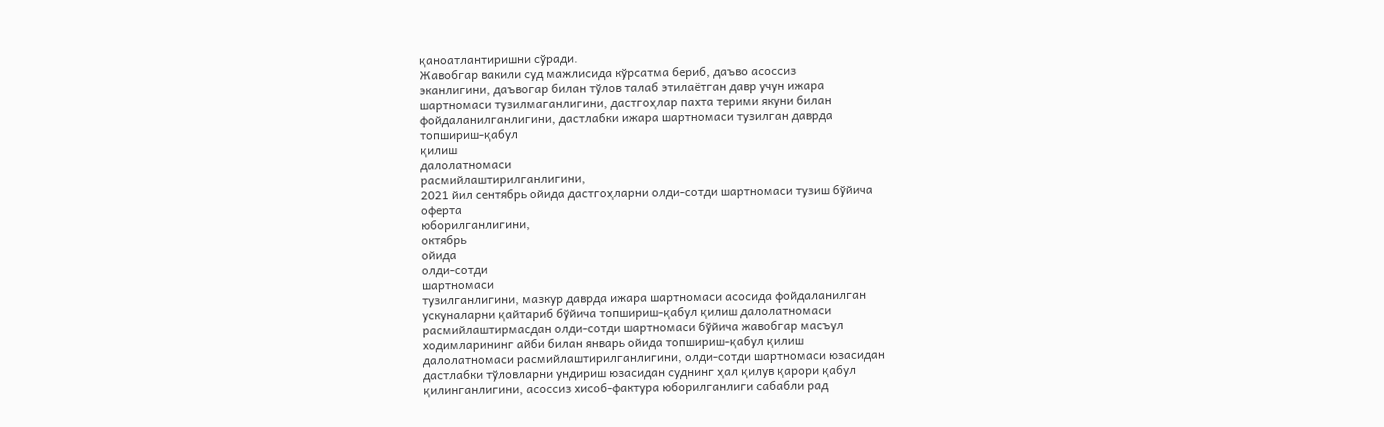қаноатлантиришни сўради.
Жавобгар вакили суд мажлисида кўрсатма бериб, даъво асоссиз
эканлигини, даъвогар билан тўлов талаб этилаётган давр учун ижара
шартномаси тузилмаганлигини, дастгоҳлар пахта терими якуни билан
фойдаланилганлигини, дастлабки ижара шартномаси тузилган даврда
топшириш-қабул
қилиш
далолатномаси
расмийлаштирилганлигини,
2021 йил сентябрь ойида дастгоҳларни олди-сотди шартномаси тузиш бўйича
оферта
юборилганлигини,
октябрь
ойида
олди-сотди
шартномаси
тузилганлигини, мазкур даврда ижара шартномаси асосида фойдаланилган
ускуналарни қайтариб бўйича топшириш-қабул қилиш далолатномаси
расмийлаштирмасдан олди-сотди шартномаси бўйича жавобгар масъул
ходимларининг айби билан январь ойида топшириш-қабул қилиш
далолатномаси расмийлаштирилганлигини, олди-сотди шартномаси юзасидан
дастлабки тўловларни ундириш юзасидан суднинг ҳал қилув қарори қабул
қилинганлигини, асоссиз хисоб-фактура юборилганлиги сабабли рад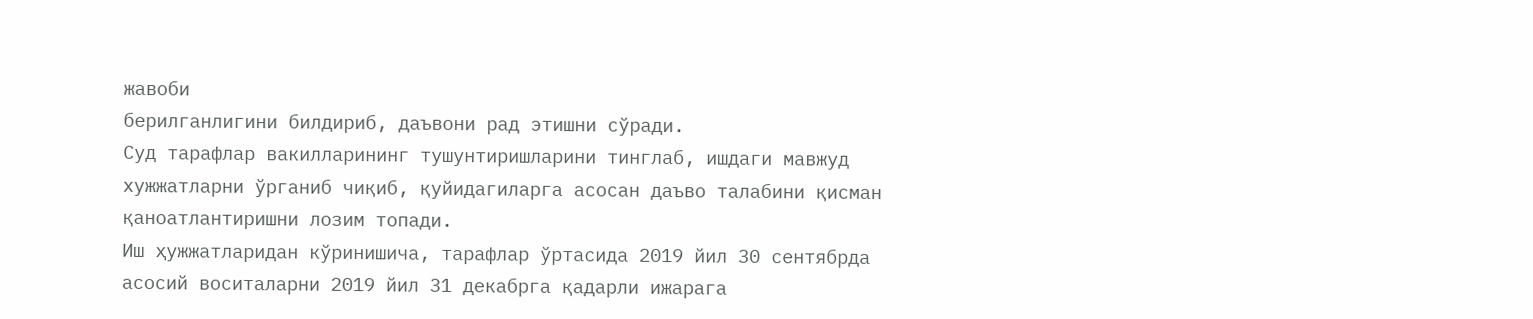жавоби
берилганлигини билдириб, даъвони рад этишни сўради.
Суд тарафлар вакилларининг тушунтиришларини тинглаб, ишдаги мавжуд
хужжатларни ўрганиб чиқиб, қуйидагиларга асосан даъво талабини қисман
қаноатлантиришни лозим топади.
Иш ҳужжатларидан кўринишича, тарафлар ўртасида 2019 йил 30 сентябрда
асосий воситаларни 2019 йил 31 декабрга қадарли ижарага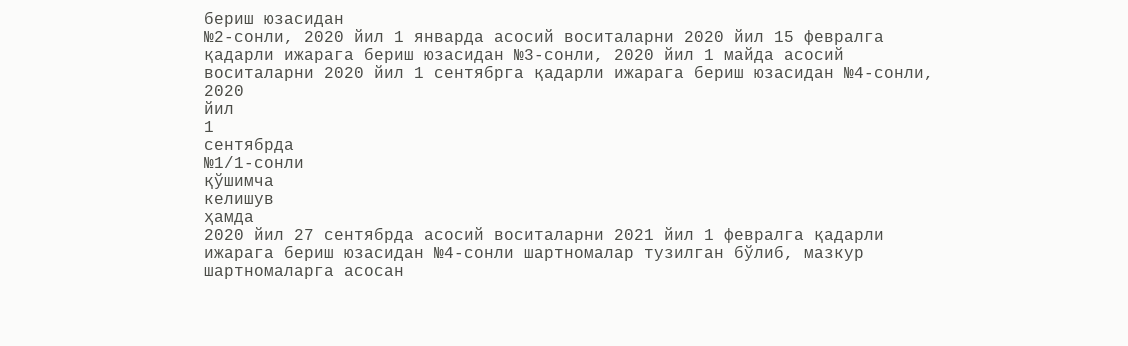бериш юзасидан
№2-сонли, 2020 йил 1 январда асосий воситаларни 2020 йил 15 февралга
қадарли ижарага бериш юзасидан №3-сонли, 2020 йил 1 майда асосий
воситаларни 2020 йил 1 сентябрга қадарли ижарага бериш юзасидан №4-сонли,
2020
йил
1
сентябрда
№1/1-сонли
қўшимча
келишув
ҳамда
2020 йил 27 сентябрда асосий воситаларни 2021 йил 1 февралга қадарли
ижарага бериш юзасидан №4-сонли шартномалар тузилган бўлиб, мазкур
шартномаларга асосан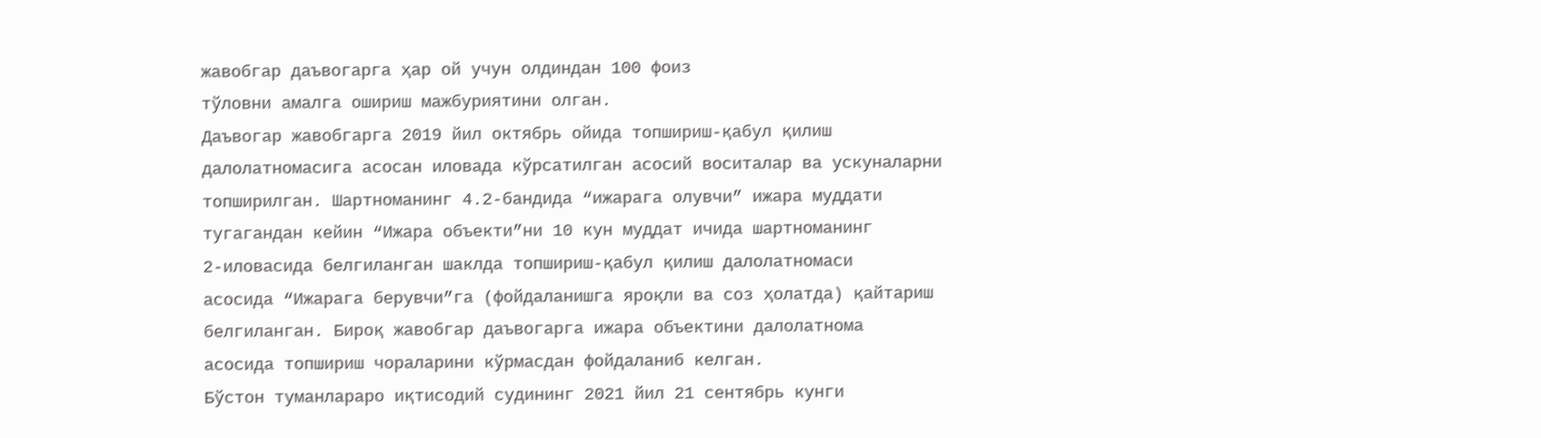жавобгар даъвогарга ҳар ой учун олдиндан 100 фоиз
тўловни амалга ошириш мажбуриятини олган.
Даъвогар жавобгарга 2019 йил октябрь ойида топшириш-қабул қилиш
далолатномасига асосан иловада кўрсатилган асосий воситалар ва ускуналарни
топширилган. Шартноманинг 4.2-бандида “ижарага олувчи” ижара муддати
тугагандан кейин “Ижара объекти”ни 10 кун муддат ичида шартноманинг
2-иловасида белгиланган шаклда топшириш-қабул қилиш далолатномаси
асосида “Ижарага берувчи”га (фойдаланишга яроқли ва соз ҳолатда) қайтариш
белгиланган. Бироқ жавобгар даъвогарга ижара объектини далолатнома
асосида топшириш чораларини кўрмасдан фойдаланиб келган.
Бўстон туманлараро иқтисодий судининг 2021 йил 21 сентябрь кунги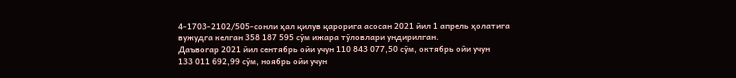4-1703-2102/505-сонли ҳал қилув қарорига асосан 2021 йил 1 апрель ҳолатига
вужудга келган 358 187 595 сўм ижара тўловлари ундирилган.
Даъвогар 2021 йил сентябрь ойи учун 110 843 077,50 сўм, октябрь ойи учун
133 011 692,99 сўм, ноябрь ойи учун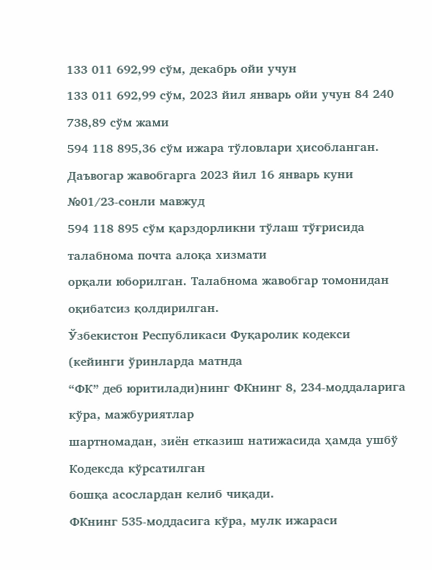133 011 692,99 сўм, декабрь ойи учун
133 011 692,99 сўм, 2023 йил январь ойи учун 84 240 738,89 сўм жами
594 118 895,36 сўм ижара тўловлари ҳисобланган.
Даъвогар жавобгарга 2023 йил 16 январь куни №01/23-сонли мавжуд
594 118 895 сўм қарздорликни тўлаш тўғрисида талабнома почта алоқа хизмати
орқали юборилган. Талабнома жавобгар томонидан оқибатсиз қолдирилган.
Ўзбекистон Республикаси Фуқаролик кодекси (кейинги ўринларда матнда
“ФК” деб юритилади)нинг ФКнинг 8, 234-моддаларига кўра, мажбуриятлар
шартномадан, зиён етказиш натижасида ҳамда ушбў Кодексда кўрсатилган
бошқа асослардан келиб чиқади.
ФКнинг 535-моддасига кўра, мулк ижараси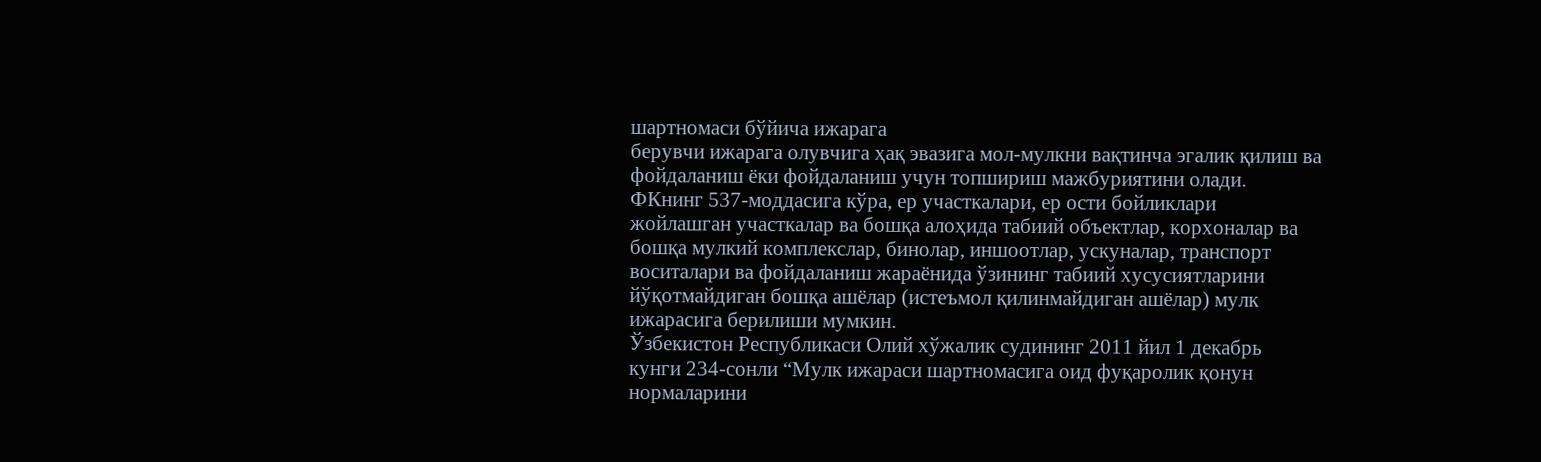шартномаси бўйича ижарага
берувчи ижарага олувчига ҳақ эвазига мол-мулкни вақтинча эгалик қилиш ва
фойдаланиш ёки фойдаланиш учун топшириш мажбуриятини олади.
ФКнинг 537-моддасига кўра, ер участкалари, ер ости бойликлари
жойлашган участкалар ва бошқа алоҳида табиий объектлар, корхоналар ва
бошқа мулкий комплекслар, бинолар, иншоотлар, ускуналар, транспорт
воситалари ва фойдаланиш жараёнида ўзининг табиий хусусиятларини
йўқотмайдиган бошқа ашёлар (истеъмол қилинмайдиган ашёлар) мулк
ижарасига берилиши мумкин.
Ўзбекистон Республикаси Олий хўжалик судининг 2011 йил 1 декабрь
кунги 234-сонли “Мулк ижараси шартномасига оид фуқаролик қонун
нормаларини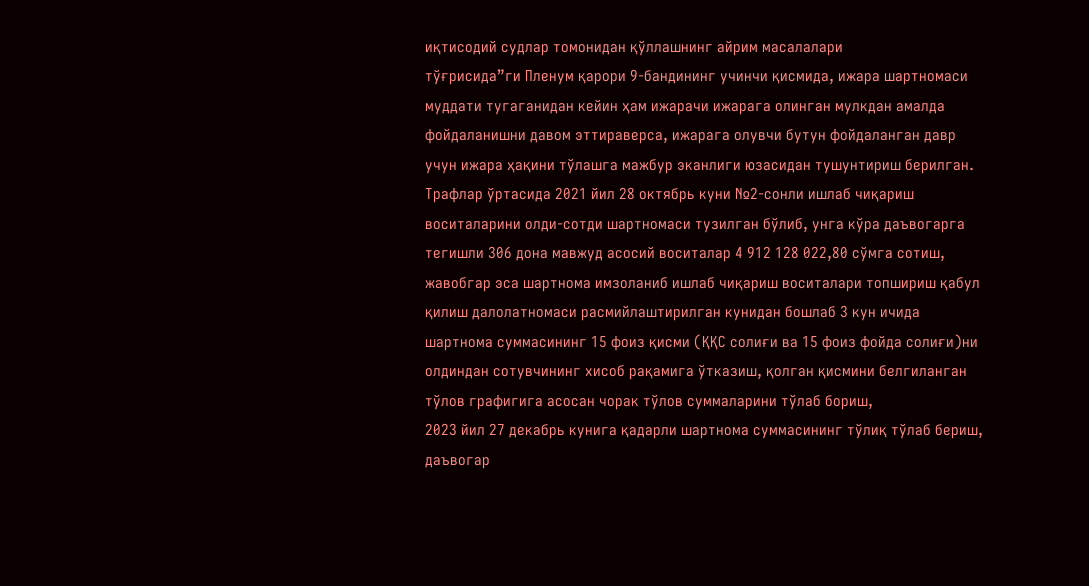иқтисодий судлар томонидан қўллашнинг айрим масалалари
тўғрисида”ги Пленум қарори 9-бандининг учинчи қисмида, ижара шартномаси
муддати тугаганидан кейин ҳам ижарачи ижарага олинган мулкдан амалда
фойдаланишни давом эттираверса, ижарага олувчи бутун фойдаланган давр
учун ижара ҳақини тўлашга мажбур эканлиги юзасидан тушунтириш берилган.
Трафлар ўртасида 2021 йил 28 октябрь куни №2-сонли ишлаб чиқариш
воситаларини олди-сотди шартномаси тузилган бўлиб, унга кўра даъвогарга
тегишли 306 дона мавжуд асосий воситалар 4 912 128 022,80 сўмга сотиш,
жавобгар эса шартнома имзоланиб ишлаб чиқариш воситалари топшириш қабул
қилиш далолатномаси расмийлаштирилган кунидан бошлаб 3 кун ичида
шартнома суммасининг 15 фоиз қисми (ҚҚС солиғи ва 15 фоиз фойда солиғи)ни
олдиндан сотувчининг хисоб рақамига ўтказиш, қолган қисмини белгиланган
тўлов графигига асосан чорак тўлов суммаларини тўлаб бориш,
2023 йил 27 декабрь кунига қадарли шартнома суммасининг тўлиқ тўлаб бериш,
даъвогар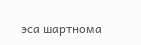эса шартнома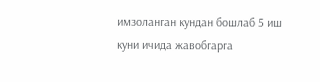имзоланган кундан бошлаб 5 иш куни ичида жавобгарга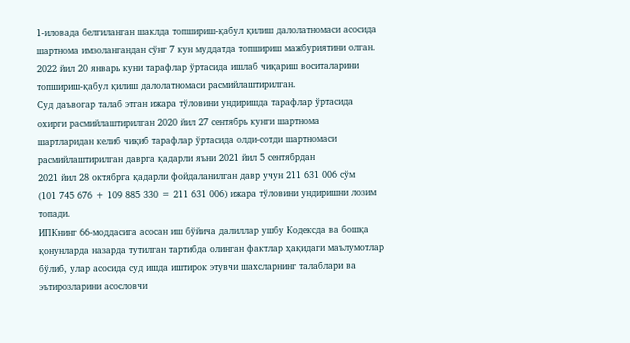1-иловада белгиланган шаклда топшириш-қабул қилиш далолатномаси асосида
шартнома имзолангандан сўнг 7 кун муддатда топшириш мажбуриятини олган.
2022 йил 20 январь куни тарафлар ўртасида ишлаб чиқариш воситаларини
топшириш-қабул қилиш далолатномаси расмийлаштирилган.
Суд даъвогар талаб этган ижара тўловини ундиришда тарафлар ўртасида
охирги расмийлаштирилган 2020 йил 27 сентябрь кунги шартнома
шартларидан келиб чиқиб тарафлар ўртасида олди-сотди шартномаси
расмийлаштирилган даврга қадарли яъни 2021 йил 5 сентябрдан
2021 йил 28 октябрга қадарли фойдаланилган давр учун 211 631 006 сўм
(101 745 676 + 109 885 330 = 211 631 006) ижара тўловини ундиришни лозим
топади.
ИПКнинг 66-моддасига асосан иш бўйича далиллар ушбу Кодексда ва бошқа
қонунларда назарда тутилган тартибда олинган фактлар ҳақидаги маълумотлар
бўлиб, улар асосида суд ишда иштирок этувчи шахсларнинг талаблари ва
эътирозларини асословчи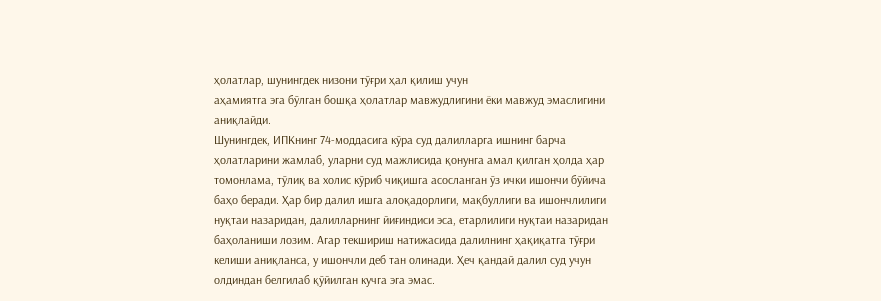ҳолатлар, шунингдек низони тўғри ҳал қилиш учун
аҳамиятга эга бўлган бошқа ҳолатлар мавжудлигини ёки мавжуд эмаслигини
аниқлайди.
Шунингдек, ИПКнинг 74-моддасига кўра суд далилларга ишнинг барча
ҳолатларини жамлаб, уларни суд мажлисида қонунга амал қилган ҳолда ҳар
томонлама, тўлиқ ва холис кўриб чиқишга асосланган ўз ички ишончи бўйича
баҳо беради. Ҳар бир далил ишга алоқадорлиги, мақбуллиги ва ишончлилиги
нуқтаи назаридан, далилларнинг йиғиндиси эса, етарлилиги нуқтаи назаридан
баҳоланиши лозим. Агар текшириш натижасида далилнинг ҳақиқатга тўғри
келиши аниқланса, у ишончли деб тан олинади. Ҳеч қандай далил суд учун
олдиндан белгилаб қўйилган кучга эга эмас.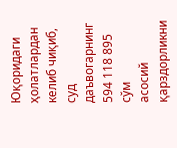Юқоридаги ҳолатлардан келиб чиқиб, суд даъвогарнинг 594 118 895 сўм
асосий қарздорликни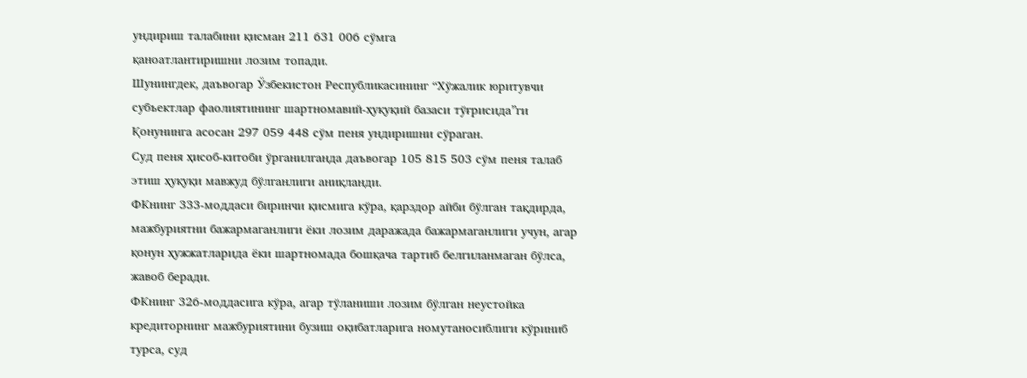ундириш талабини қисман 211 631 006 сўмга
қаноатлантиришни лозим топади.
Шунингдек, даъвогар Ўзбекистон Республикасининг “Хўжалик юритувчи
субъектлар фаолиятининг шартномавий-ҳуқуқий базаси тўғрисида”ги
Қонунинга асосан 297 059 448 сўм пеня ундиришни сўраган.
Суд пеня ҳисоб-китоби ўрганилганда даъвогар 105 815 503 сўм пеня талаб
этиш ҳуқуқи мавжуд бўлганлиги аниқланди.
ФКнинг 333-моддаси биринчи қисмига кўра, қарздор айби бўлган тақдирда,
мажбуриятни бажармаганлиги ёки лозим даражада бажармаганлиги учун, агар
қонун ҳужжатларида ёки шартномада бошқача тартиб белгиланмаган бўлса,
жавоб беради.
ФКнинг 326-моддасига кўра, агар тўланиши лозим бўлган неустойка
кредиторнинг мажбуриятини бузиш оқибатларига номутаносиблиги кўриниб
турса, суд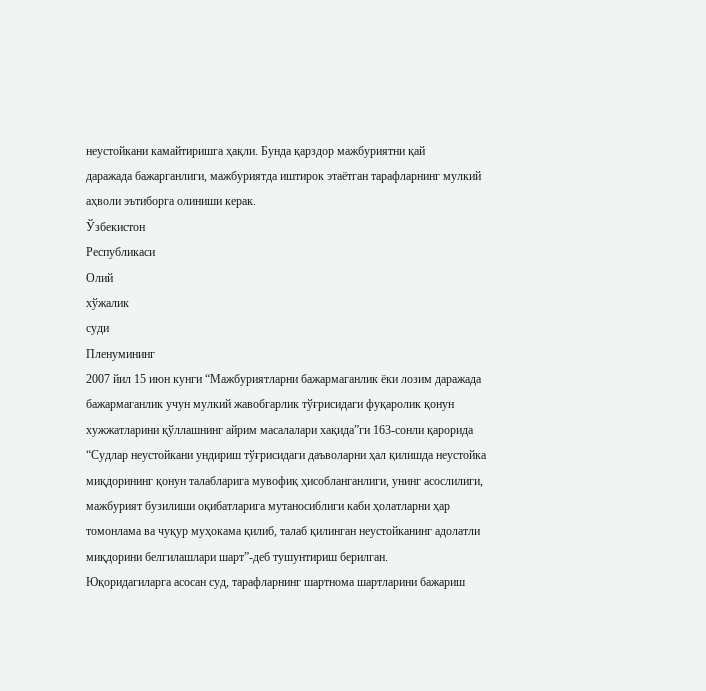неустойкани камайтиришга ҳақли. Бунда қарздор мажбуриятни қай
даражада бажарганлиги, мажбуриятда иштирок этаётган тарафларнинг мулкий
аҳволи эътиборга олиниши керак.
Ўзбекистон
Республикаси
Олий
хўжалик
суди
Пленумининг
2007 йил 15 июн кунги “Мажбуриятларни бажармаганлик ёки лозим даражада
бажармаганлик учун мулкий жавобгарлик тўғрисидаги фуқаролик қонун
хужжатларини қўллашнинг айрим масалалари хақида”ги 163-сонли қарорида
“Судлар неустойкани ундириш тўғрисидаги даъволарни ҳал қилишда неустойка
миқдорининг қонун талабларига мувофиқ ҳисобланганлиги, унинг асослилиги,
мажбурият бузилиши оқибатларига мутаносиблиги каби ҳолатларни ҳар
томонлама ва чуқур муҳокама қилиб, талаб қилинган неустойканинг адолатли
миқдорини белгилашлари шарт”-деб тушунтириш берилган.
Юқоридагиларга асосан суд, тарафларнинг шартнома шартларини бажариш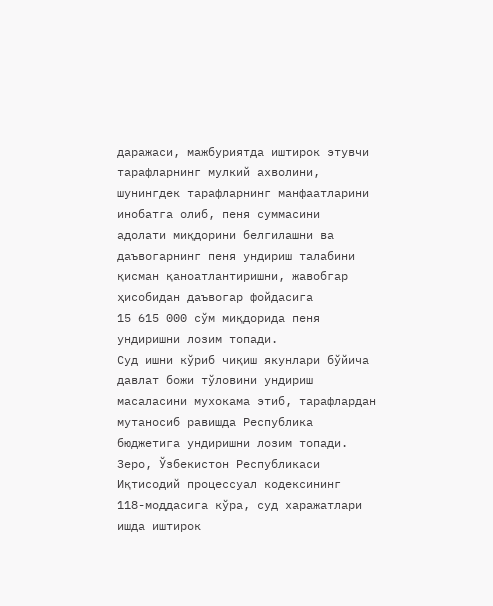даражаси, мажбуриятда иштирок этувчи тарафларнинг мулкий ахволини,
шунингдек тарафларнинг манфаатларини инобатга олиб, пеня суммасини
адолати миқдорини белгилашни ва даъвогарнинг пеня ундириш талабини
қисман қаноатлантиришни, жавобгар ҳисобидан даъвогар фойдасига
15 615 000 сўм миқдорида пеня ундиришни лозим топади.
Суд ишни кўриб чиқиш якунлари бўйича давлат божи тўловини ундириш
масаласини мухокама этиб, тарафлардан мутаносиб равишда Республика
бюджетига ундиришни лозим топади.
Зеро, Ўзбекистон Республикаси Иқтисодий процессуал кодексининг
118-моддасига кўра, суд харажатлари ишда иштирок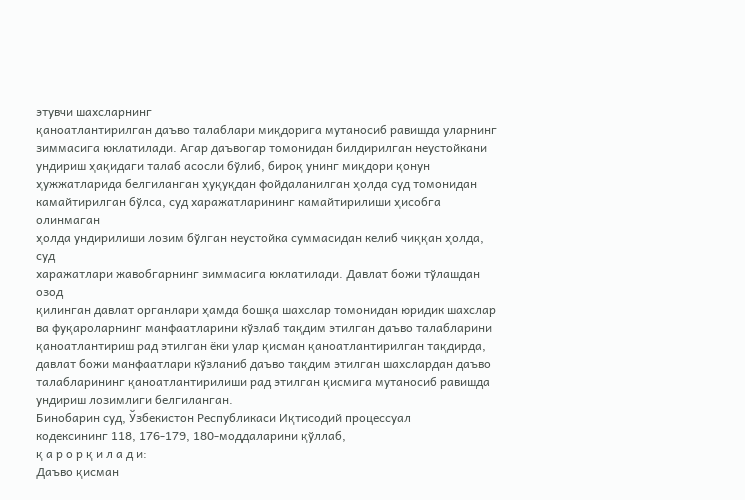этувчи шахсларнинг
қаноатлантирилган даъво талаблари миқдорига мутаносиб равишда уларнинг
зиммасига юклатилади. Агар даъвогар томонидан билдирилган неустойкани
ундириш ҳақидаги талаб асосли бўлиб, бироқ унинг миқдори қонун
ҳужжатларида белгиланган ҳуқуқдан фойдаланилган ҳолда суд томонидан
камайтирилган бўлса, суд харажатларининг камайтирилиши ҳисобга олинмаган
ҳолда ундирилиши лозим бўлган неустойка суммасидан келиб чиққан ҳолда, суд
харажатлари жавобгарнинг зиммасига юклатилади. Давлат божи тўлашдан озод
қилинган давлат органлари ҳамда бошқа шахслар томонидан юридик шахслар
ва фуқароларнинг манфаатларини кўзлаб тақдим этилган даъво талабларини
қаноатлантириш рад этилган ёки улар қисман қаноатлантирилган тақдирда,
давлат божи манфаатлари кўзланиб даъво тақдим этилган шахслардан даъво
талабларининг қаноатлантирилиши рад этилган қисмига мутаносиб равишда
ундириш лозимлиги белгиланган.
Бинобарин суд, Ўзбекистон Республикаси Иқтисодий процессуал
кодексининг 118, 176-179, 180-моддаларини қўллаб,
қ а р о р қ и л а д и:
Даъво қисман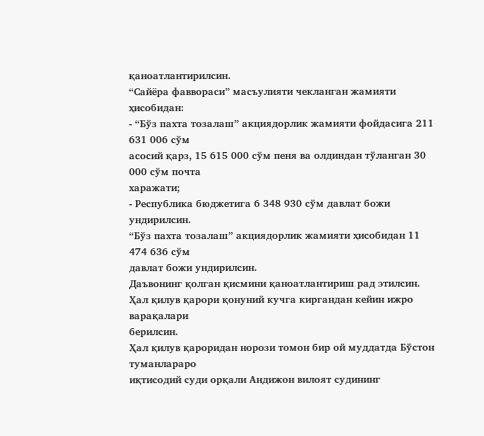қаноатлантирилсин.
“Сайёра фаввораси” масъулияти чекланган жамияти ҳисобидан:
- “Бўз пахта тозалаш” акциядорлик жамияти фойдасига 211 631 006 сўм
асосий қарз, 15 615 000 сўм пеня ва олдиндан тўланган 30 000 сўм почта
харажати;
- Республика бюджетига 6 348 930 сўм давлат божи ундирилсин.
“Бўз пахта тозалаш” акциядорлик жамияти ҳисобидан 11 474 636 сўм
давлат божи ундирилсин.
Даъвонинг қолган қисмини қаноатлантириш рад этилсин.
Ҳал қилув қарори қонуний кучга киргандан кейин ижро варақалари
берилсин.
Ҳал қилув қароридан норози томон бир ой муддатда Бўстон туманлараро
иқтисодий суди орқали Андижон вилоят судининг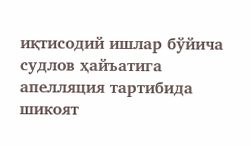иқтисодий ишлар бўйича
судлов ҳайъатига апелляция тартибида шикоят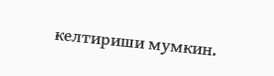келтириши мумкин.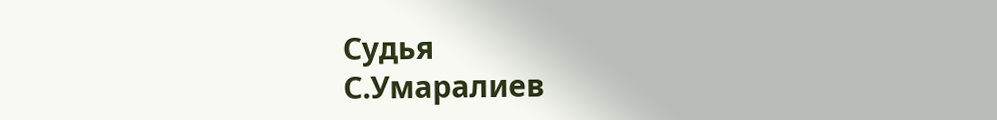Судья
С.Умаралиев